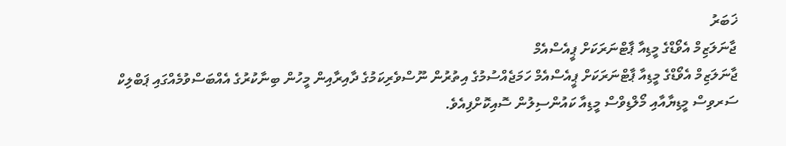ޚަބަރު
ޖާނަލަޒިމް އެވޯޑްގެ މީޑިއާ ޕާޓްނަރަކަށް ޕީއެސްއެމް
ޖާނަލަޒިމް އެވޯޑްގެ މީޑިއާ ޕާޓްނަރަކަށް ޕީއެސްއެމް ހަމަޖެއްސުމުގެ އިތުރުން ނޫސްވެރިކަމުގެ ދާއިރާއިން މީހުން ބިނާކުރުގެ އެއްބަސްވުމެއްގައި ޕަބްލިކް ސަރވިސް މީޑިޔާއާއި މޯލްޑިވްސް މީޑިއާ ކައުންސިލުން ސޮއިކޮށްފިއެވެ.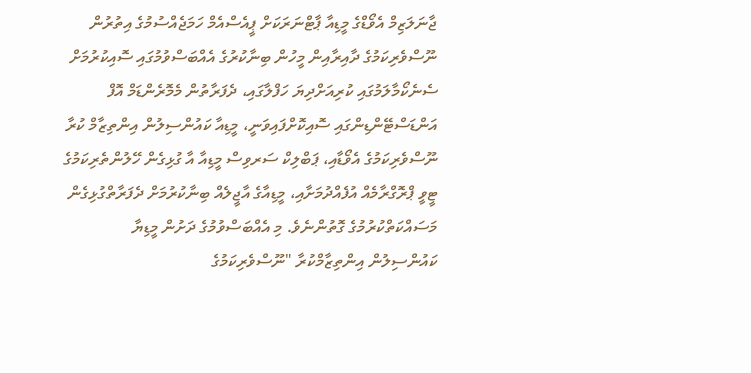ޖާނަލަޒިމް އެވޯޑްގެ މީޑިއާ ޕާޓްނަރަކަށް ޕީއެސްއެމް ހަމަޖެއްސުމުގެ އިތުރުން ނޫސްވެރިކަމުގެ ދާއިރާއިން މީހުން ބިނާކުރުގެ އެއްބަސްވުމުގައި ސޮއިކުރުމަށް ސެނެކޯމާލަމުގައި ކުރިއަށްދިޔަ ހަފްލާގައި، ދެފަރާތުން މެމޮރެންޑަމް އޮފް އަންޑަސްޓޭންޑިންގައި ސޮއިކޮށްފައިވަނީ، މީޑިއާ ކައުންސިލުން އިންތިޒާމް ކުރާ ނޫސްވެރިކަމުގެ އެވޯޑާއި، ޕަބްލިކް ސަރވިސް މީޑިއާ އާ ގުޅިގެން ހޭލުންތެރިކަމުގެ ޓީވީ ޕްރޮގްރާމެއް އުފެއްދުމަށާއި، މީޑިއާގެ އާޖީލެއް ބިނާކުރުމަށް ދެފަރާތްގުޅިގެން މަސައްކަތްކުރުމުގެ ގޮތުންނެވެ. މި އެއްބަސްވުމުގެ ދަށުން މީޑިޔާ ކައުންސިލުން އިންތިޒާމްކުރާ "ނޫސްވެރިކަމުގެ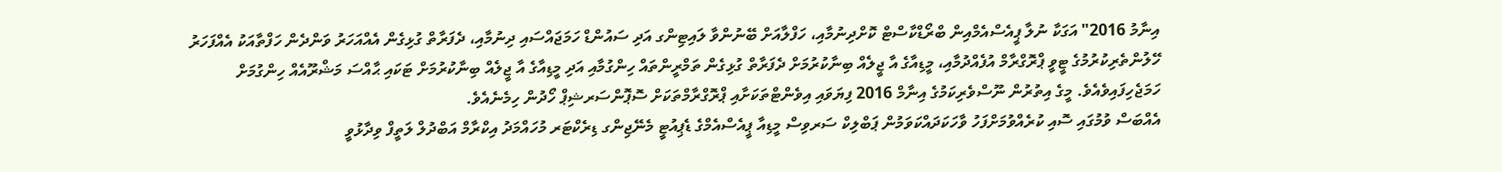އިނާމު 2016" އަގަކާ ނުލާ ޕީއެސްއެމްއިން ބްރޯޑްކާސްޓް ކޮށްދިނުމާއި، ހަފްލާއަށް ބޭނުންވާ ލައިޓިންގ އަދި ސައުންޑް ހަމަޖައްސައި ދިނުމާއި، ދެފަރާތް ގުޅިގެން އެއްއަހަރު ވަންދެން ހަފްތާއަކު އެއްފަހަރު ހޭލުންތެރިކުރުމުގެ ޓީވީ ޕްރޮގްރާމް އުފެއްދުމާއި، މީޑިއާގެ އާ ޖީލެއް ބިނާކުރުމަށް ދެފަރާތް ގުޅިގެން ތަމްރީންތައް ހިންގުމާއި އަދި މީޑިއާގެ އާ ޖީލެއް ބިނާކުރުމަށް ޓަކައި ޙާއްސަ މަޝްރޫއެއް ހިންގުމަށް ހަމަޖެހިފައިވެއެވެ. މީގެ އިތުރުން ނޫސްވެރިކަމުގެ އިނާމް 2016 ފިޔަވައި އިވެންޓްތަކަށާއި ޕްރޮގްރާމްތަކަށް ސޮޕޮންސަރޝިޕް ހޯދުން ހިމެނެއެވެ.
އެއްބަސް ވުމުގައި ސޮއި ކުރެއްވުމަށްފަހު ވާހަކަދައްކަވަމުން ޕަބްލިކް ސަރވިސް މީޑިއާ ޕީއެސްއެމްގެ ޑެޕިއުޓީ މެނޭޖިންގ ޑިރެކްޓަރ މުހައްމަދު އިކްރާމް އަބްދުލް ލަތީފް ވިދާޅުވީ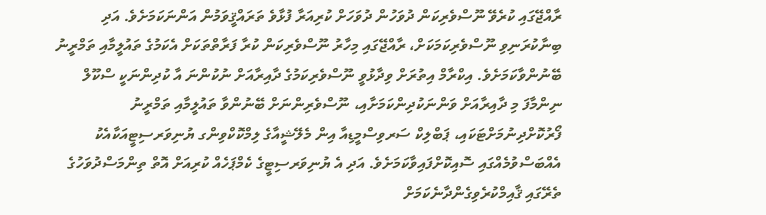ރާއްޖޭގައި ކުރެވޭ ނޫސްވެރިކަން ދުވަހުން ދުވަހަށް ކުރިއަރާ ފުޅާވެ ތަރައްޤީވަމުން އަންނަކަމަށެވެ. އަދި ބިނާކުރަނިވި ނޫސްވެރިކަމަކަށް، ރާއްޖޭގައި މިހާރު ނޫސްވެރިކަން ކުރާ ފަރާތްތަކަށް އެކަމުގެ ތައުލީމާއި ތަމްރީނު ބޭނުންވާކަމަށެވެ. އިކްރާމް އިތުރަށް ވިދާޅުވީ ނޫސްވެރިކަމުގެ ދާއިރާއަށް ނުކުންނަ އާ ކުދިންނަކީ ސްކޫލް ނިންމާފަ މި ދާއިރާއަށް ވަންނަކުދިންކަމަށާއި، ނޫސްވެރިންނަށް ބޭނުންވާ ތައުލީމާއި ތަމްރީނު ފޯރުކޮށްދިނުމަށްޓަކައި، ޕަބްލިކް ސަރވިސްމީޑިއާ އިން މެލޭޝީއާގެ ލިމްކޮކްވިންގ ޔުނިވަރސިޓީއަކާއެކު އެއްބަސްވުމެއްގައި ސޮއިކޮށްފައިވާކަމަށެވެ. އަދި އެ ޔުނިވަރސިޓީގެ ކެމްޕަހެއް ކުރިއަށް އޮތް ތިންމަސްދުވަހުގެ ތެރޭގައި ޤާއިމްކުރެވިގެންދާނެކަމަށް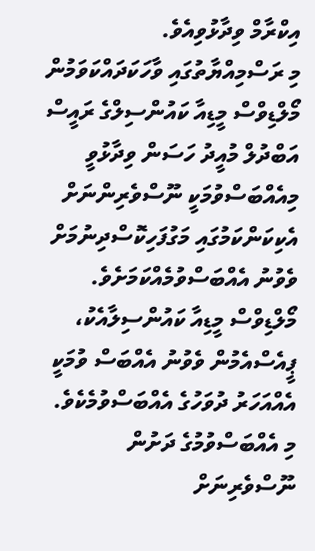އިކްރާމް ވިދާޅުވިއެވެ.
މި ރަސްމިއްޔާތުގައި ވާހަކަދައްކަވަމުން މޯލްޑިވްސް މީޑިއާ ކައުންސިލްގެ ރައީސް އަބްދުލް މުއީދު ހަސަން ވިދާޅުވީ މިއެއްބަސްވުމަކީ ނޫސްވެރިންނަށް އެކިކަންކަމުގައި މަގުފަހިކޮސްދިނުމަށް ވެވުނު އެއްބަސްވުމެއްކަމަށެވެ.
މޯލްޑިވްސް މީޑިއާ ކައުންސިލާއެކު، ޕީއެސްއެމުން ވެވުނު އެއްބަސް ވުމަކީ އެއްއަހަރު ދުވަހުގެ އެއްބަސްވުމެކެވެ. މި އެއްބަސްވުމުގެ ދަށުން ނޫސްވެރިނަށް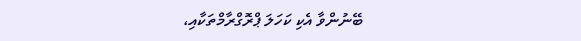ބޭނުންވާ އެކި ކަހަލަ ޕްރޮގްރާމްތަކާއި،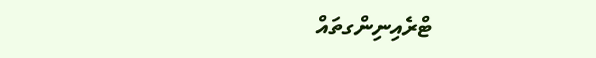ޓްރެއިނިންގތައް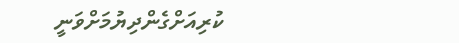ކުރިއަށްގެންދިޔުމަށްވަނީ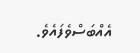އެއްބަސްވެފައެވެ.